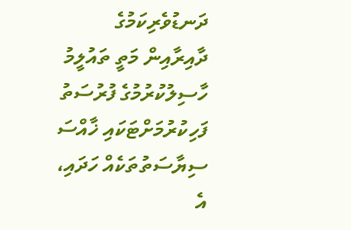ދަނޑުވެރިކަމުގެ ދާއިރާއިން މަތީ ތައުލީމު ހާސިލުކުރުމުގެ ފުރުސަތު ފަހިކުރުމަށްޓަކައި ޚާއްސަ ސިޔާސަތުތަކެއް ހަދައި، އެ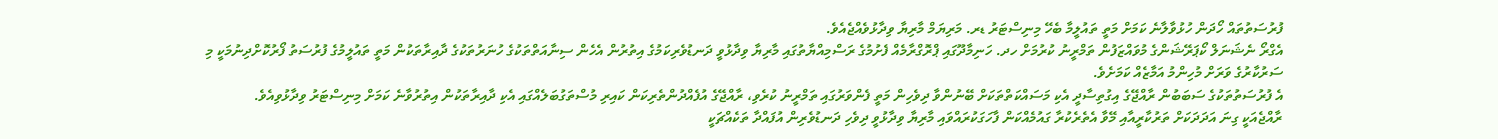ފުރުސަތުތައް ހޯދަން ހުޅުވާލާނެ ކަމަށް މަތީ ތައުލީމާ ބެހޭ މިނިސްޓަރު ޑރ. މަރިޔަމް މާރިޔާ ވިދާޅުވެއްޖެއެވެ.
އެގްރޯ ނެޝަނަލް ކޯޕަރޭޝަންގެ މުވައްޒަފުން ތަމްރީނު ކުރުމަށް ހދ. ހަނިމާދޫގައި ޕްރޮގްރާމެއް ފެށުމުގެ ރަސްމިއްޔާތުގައި މާރިޔާ ވިދާޅުވީ ދަނޑުވެރިކަމުގެ އިތުރުން އެހެން ސިނާއަތްތަކުގެ ހުނަރުތަކުގެ ދާއިރާތަކުން މަތީ ތައުލީމުގެ ފުރުސަތު ފޯރުކޮށްދިނުމަކީ މި ސަރުކާރުގެ ވަރަށް މުހިންމު އަމާޒެއް ކަމަށެވެ.
އެ ފުރުސަތުތަކުގެ ސަބަބުން ރާއްޖޭގެ އިގުތިސާދީ އެކި މަސައްކަތްތަކަށް ބޭނުންވާ ދިވެހިން މަތީ ފެންވަރުގައި ތަމްރީނު ކުރެވި، ރާއްޖޭގެ އުފެއްދުންތެރިކަން ކައިރި މުސްތަގުބަލެއްގައި އެކި ދާއިރާތަކުން އިތުރުވާނެ ކަމަށް މިނިސްޓަރު ވިދާޅުވިއެވެ.
ރާއްޖެއަކީ ގިނަ އަދަދަކަށް ތަރުކާރީއާއި މޭވާ އެތެރެކުރާ ގައުމެއްކަން ފާހަގަކުރައްވައި މާރިޔާ ވިދާޅުވީ ދިވެހި ދަނޑުވެރިން އުފައްދާ ތަކެއްޗަކީ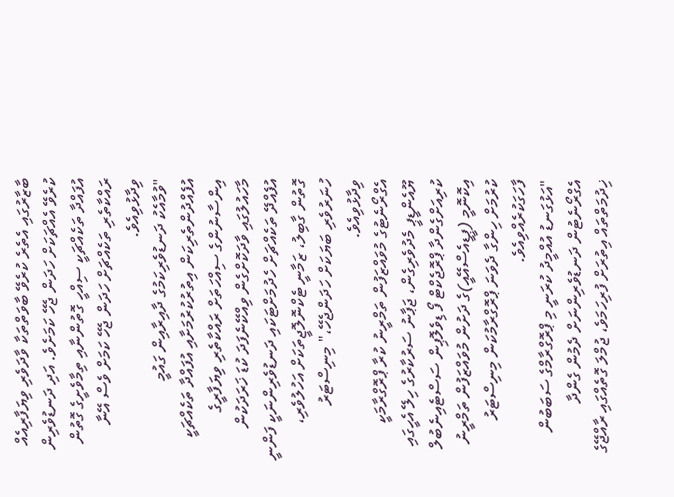ބާޒާރުގައި އެތެރެ ކުރެވޭ ބާވަތްތަކާ ވާދަވެރި ވިޔަފާރިއެއް ކުރެވޭ އެއްޗަކަށް ހަދަން ޖެހޭ ކަމަށެވެ. އަދި ދަނޑުވެރިން އުފައްދާ ތަކެއްޗަކީ ސިއްހީ ގޮތުންނާއި ތިމާވެށީގެ ގޮތުން ރައްކާތެރި ތަކެއްޗަށް ހަދަން ޖެހޭ ކަމަށް ވެސް އޭނާ ވިދާޅުވިއެވެ.
"ވުމާއެކު ދަނޑުވެރިކަމުގެ ދާއިރާއިން ގައުމީ އުފެއްދުންތެރިކަން އިތުރުކުރުމަށާއި އުފައްދާ ތަކެއްޗަކީ އިންސާނުންގެ ސިއްހަތަށް ރައްކާތެރި ވިޔަފާރީގެ މާހައުލުގައި ވާދަކޮށްގެން ވިއްކޭނެފަދަ ކުޑަ ޚަރަދަކުން އުފެއްދޭ ތަކެއްޗަށް ހެދުމަށްޓަކައި ދަނޑުވެރިންނަކީ ފަންނީ ގޮތުން ގާބިލު، ޒަމާނީ ޓެކްނޮލޮޖީތަކަށް އަހުލުވެރި، ހުނަރުވެރި ބަޔަކަށް ހަދަންޖެހޭ،" މިނިސްޓަރު ވިދާޅުވިއެވެ.
އެގްރޯނެޓުގެ މުވައްޒަފުން ތަމްރީނު ކުރާ ޕްރޮގްރާމަކީ ޔޫއެންޑީޕީ މެދުވެރިގެން، ޖަޕާނު ސަރުކާރުގެ ހިލޭ އެހީގައި ކުރިއަށްގެންދާ ޕްރޮޖެކްޓް ފޯ ޑިވެލޮޕިން ސަސްޓެއިނެބުލް އިކޮނޮމީ (ޕީޑީއެސްއޭއީ)ގެ ދަށުން މުވައްޒަފުން ތަމްރީނު ކުރުމަށް ހިންގާ ދެވަނަ ޕްރޮގްރާމުކަން މިނިސްޓަރު ފާހަގަކުރެއްވިއެވެ.
"އަޅުގަނޑު އުއްމީދު ކުރަނީ މި ޕްރޮގްރާމްގެ ސަބަބުން އެގްރޯނެޓުން ދަނޑުވެރިންނަށް ދެމުން ގެންދާ ޚިދުމަތްތައް އިތުރަށް ފުރިހަމަވެ، ޖުމްލަ ގޮތެއްގައި ރާއްޖޭގެ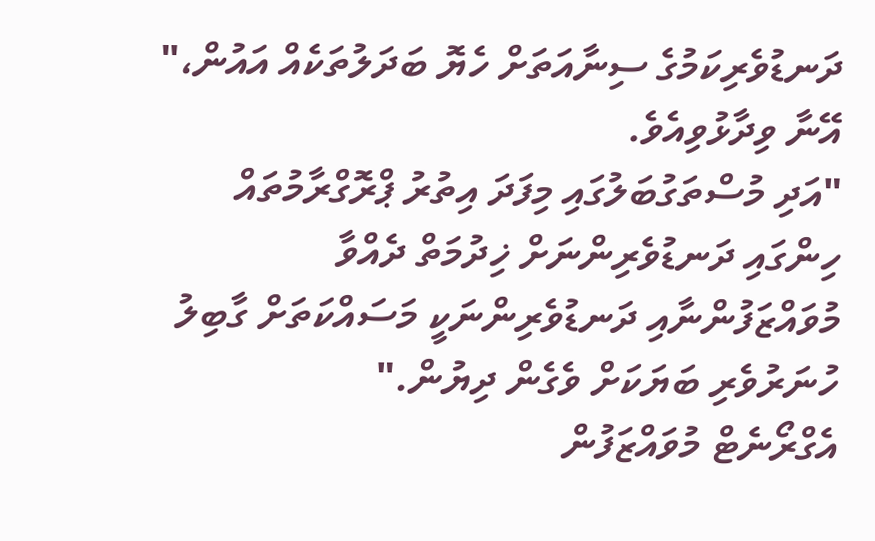ދަނޑުވެރިކަމުގެ ސިނާއަތަށް ހެޔޮ ބަދަލުތަކެއް އައުން،" އޭނާ ވިދާޅުވިއެވެ.
"އަދި މުސްތަގުބަލުގައި މިފަދަ އިތުރު ޕްރޮގްރާމުތައް ހިންގައި ދަނޑުވެރިންނަށް ޚިދުމަތް ދެއްވާ މުވައްޒަފުންނާއި ދަނޑުވެރިންނަކީ މަސައްކަތަށް ގާބިލު ހުނަރުވެރި ބަޔަކަށް ވެގެން ދިޔުން."
އެގްރޯނެޓް މުވައްޒަފުން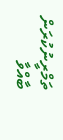ތަމްރީނުކުރަން ބާއްވާ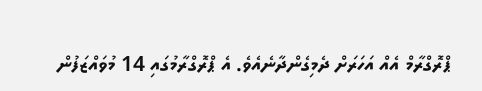ޕްރޮގްރާމް އެއް އަހަރަށް ދެމިގެންދާނެއެވެ. އެ ޕްރޮގްރާމުގައި 14 މުވައްޒަފުން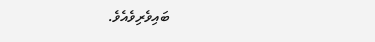ބައިވެރިވެއެވެ.